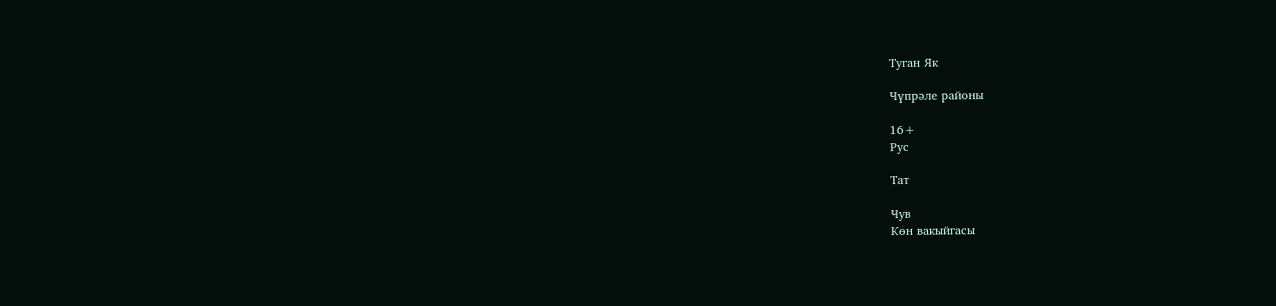Туган Як

Чүпрәле районы

16+
Рус

Тат

Чув
Көн вакыйгасы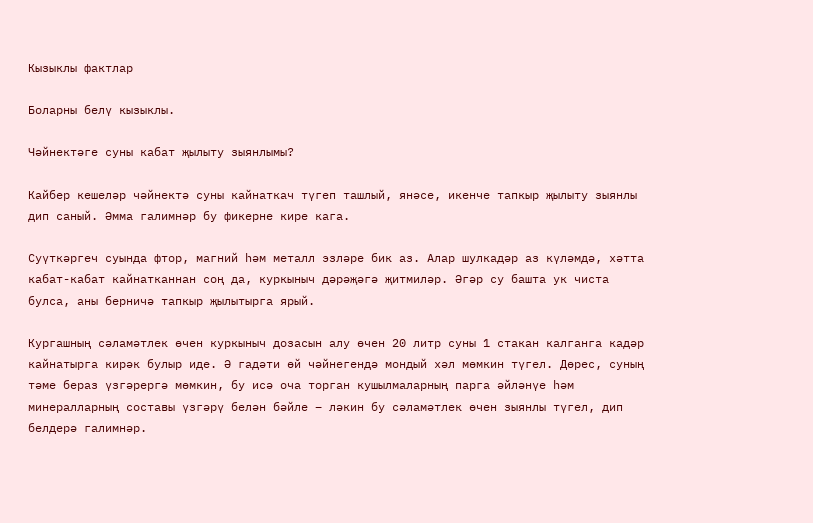Кызыклы фактлар

Боларны белү кызыклы.

Чәйнектәге суны кабат җылыту зыянлымы?

Кайбер кешеләр чәйнектә суны кайнаткач түгеп ташлый, янәсе, икенче тапкыр җылыту зыянлы дип саный. Әмма галимнәр бу фикерне кире кага.

Суүткәргеч суында фтор, магний һәм металл эзләре бик аз. Алар шулкадәр аз күләмдә, хәтта кабат-кабат кайнатканнан соң да, куркыныч дәрәҗәгә җитмиләр. Әгәр су башта ук чиста булса, аны берничә тапкыр җылытырга ярый.

Кургашның сәламәтлек өчен куркыныч дозасын алу өчен 20 литр суны 1 стакан калганга кадәр кайнатырга кирәк булыр иде. Ә гадәти өй чәйнегендә мондый хәл мөмкин түгел. Дөрес, суның тәме бераз үзгәрергә мөмкин, бу исә оча торган кушылмаларның парга әйләнүе һәм минералларның составы үзгәрү белән бәйле – ләкин бу сәламәтлек өчен зыянлы түгел, дип белдерә галимнәр.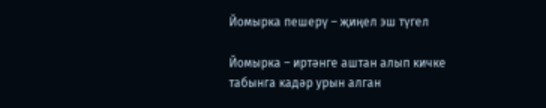Йомырка пешерү – җиңел эш түгел

Йомырка – иртәнге аштан алып кичке табынга кадәр урын алган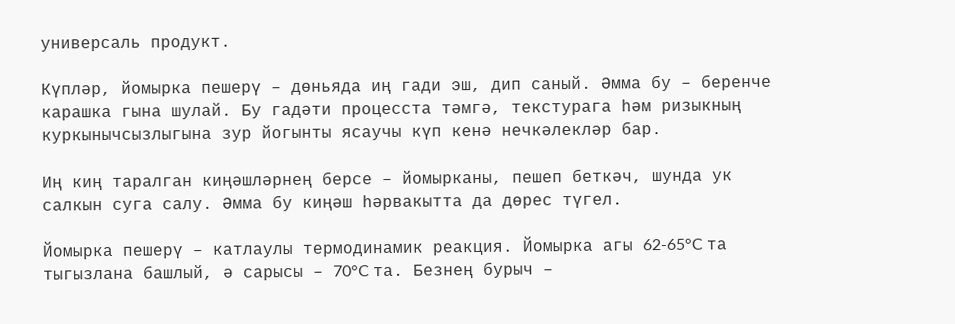универсаль продукт.

Күпләр, йомырка пешерү – дөньяда иң гади эш, дип саный. Әмма бу – беренче карашка гына шулай. Бу гадәти процесста тәмгә, текстурага һәм ризыкның куркынычсызлыгына зур йогынты ясаучы күп кенә нечкәлекләр бар.

Иң киң таралган киңәшләрнең берсе – йомырканы, пешеп беткәч, шунда ук салкын суга салу. Әмма бу киңәш һәрвакытта да дөрес түгел.

Йомырка пешерү – катлаулы термодинамик реакция. Йомырка агы 62-65°C та тыгызлана башлый, ә сарысы – 70°C та. Безнең бурыч –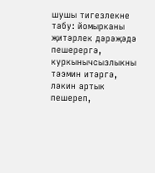шушы тигезлекне табу: йомырканы җитәрлек дәрәҗәдә пешерергә, куркынычсызлыкны тәэмин итәргә, ләкин артык пешереп,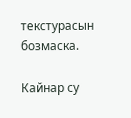текстурасын бозмаска.

Кайнар су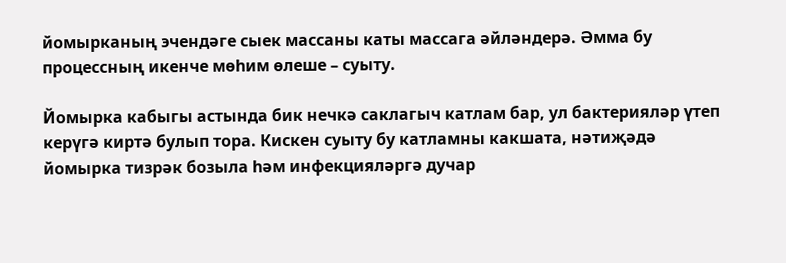йомырканың эчендәге сыек массаны каты массага әйләндерә. Әмма бу процессның икенче мөһим өлеше – суыту.

Йомырка кабыгы астында бик нечкә саклагыч катлам бар, ул бактерияләр үтеп керүгә киртә булып тора. Кискен суыту бу катламны какшата, нәтиҗәдә йомырка тизрәк бозыла һәм инфекцияләргә дучар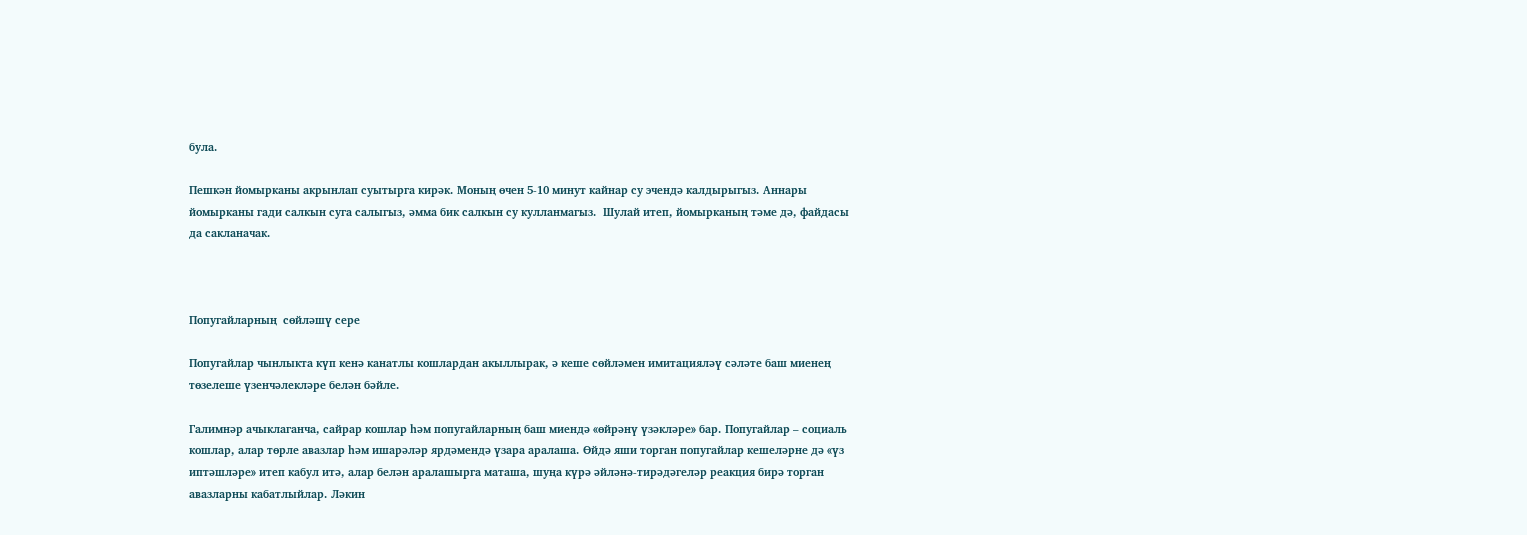була.

Пешкән йомырканы акрынлап суытырга кирәк. Моның өчен 5-10 минут кайнар су эчендә калдырыгыз. Аннары йомырканы гади салкын суга салыгыз, әмма бик салкын су кулланмагыз.  Шулай итеп, йомырканың тәме дә, файдасы да сакланачак.



Попугайларның  сөйләшү сере

Попугайлар чынлыкта күп кенә канатлы кошлардан акыллырак, ә кеше сөйләмен имитацияләү сәләте баш миенең төзелеше үзенчәлекләре белән бәйле.

Галимнәр ачыклаганча, сайрар кошлар һәм попугайларның баш миендә «өйрәнү үзәкләре» бар. Попугайлар – социаль кошлар, алар төрле авазлар һәм ишарәләр ярдәмендә үзара аралаша. Өйдә яши торган попугайлар кешеләрне дә «үз иптәшләре» итеп кабул итә, алар белән аралашырга маташа, шуңа күрә әйләнә-тирәдәгеләр реакция бирә торган авазларны кабатлыйлар. Ләкин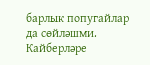барлык попугайлар да сөйләшми. Кайберләре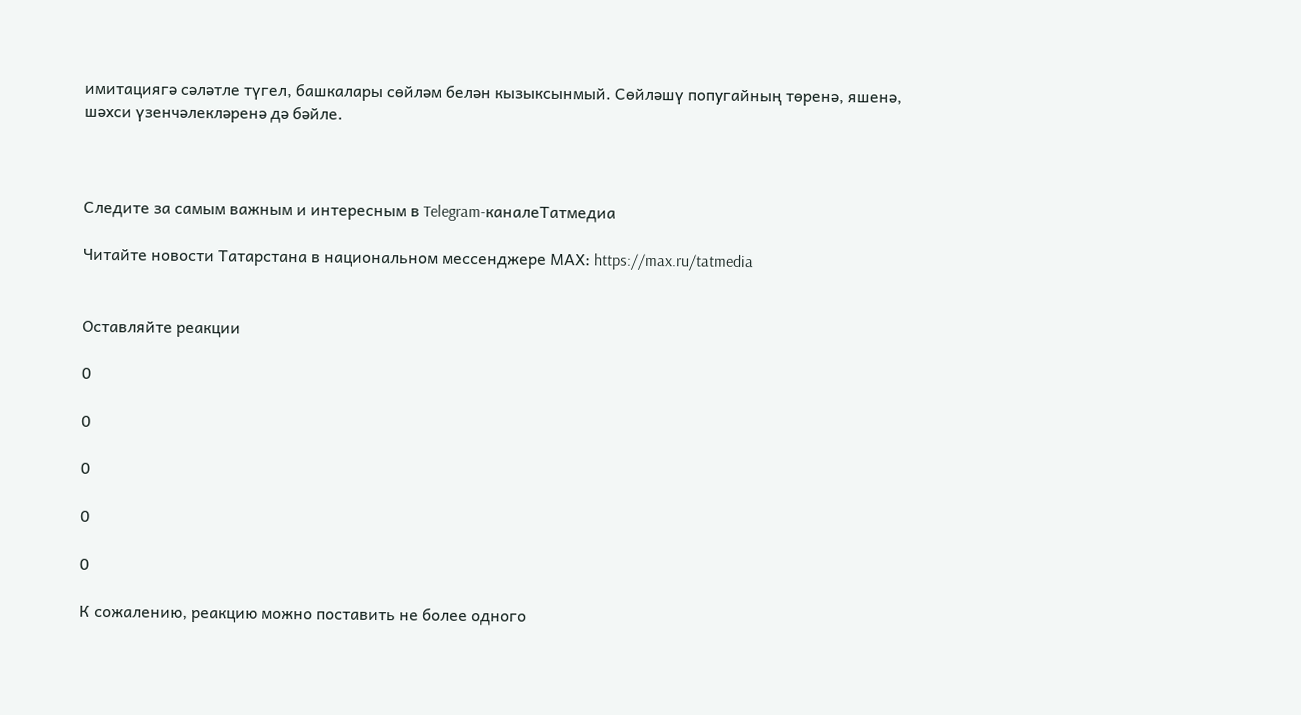имитациягә сәләтле түгел, башкалары сөйләм белән кызыксынмый. Сөйләшү попугайның төренә, яшенә, шәхси үзенчәлекләренә дә бәйле.



Следите за самым важным и интересным в Telegram-каналеТатмедиа

Читайте новости Татарстана в национальном мессенджере MАХ: https://max.ru/tatmedia


Оставляйте реакции

0

0

0

0

0

К сожалению, реакцию можно поставить не более одного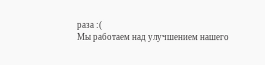раза :(
Мы работаем над улучшением нашего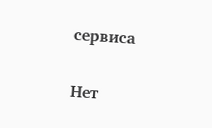сервиса

Нет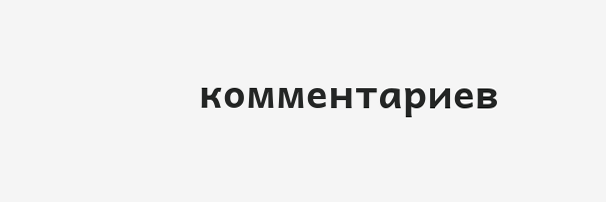комментариев